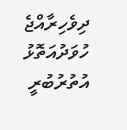ދިވެހިރާއްޖެ
ހުވަދުއަތޮޅު އުތުރުބުރީ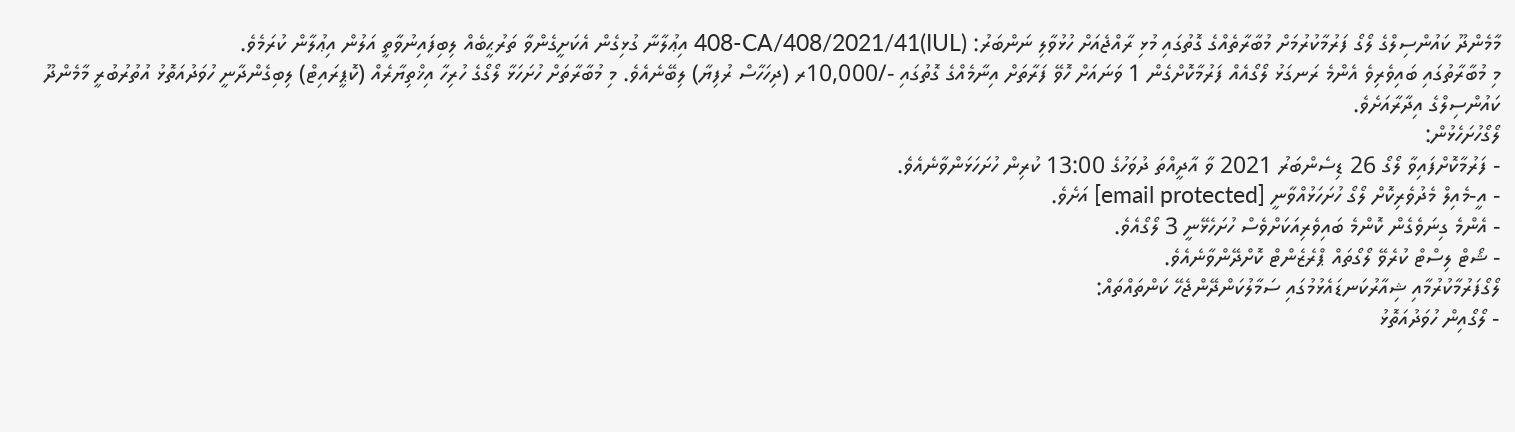މާމެންދޫ ކައުންސިލްގެ ލޯގޯ ފަރުމާކުރުމަށް މުބާރާތެއްގެ ގޮތުގައި މުޅި ރާއްޖެއަށް ހުޅުވާލި ނަންބަރު: (IUL)408-CA/408/2021/41 އިޢުލާނާ ގުޅިގެން އެކަށީގެންވާ ތަރުޙީބެއް ލިބިފައިނުވާތީ އަލުން އިޢުލާން ކުރަމެވެ.
މި މުބާރާތުގައި ބައިވެރިވެ އެންމެ ރަނގަޅު ލޯގޯއެއް ފަރުމާކޮށްގެން 1 ވަނައަށް ހޮވޭ ފަރާތަށް އިނާމެއްގެ ގޮތުގައި -/10,000ރ (ދިހަހާސް ރުފިޔާ) ލިބޭނެއެވެ. މި މުބާރާތަށް ހުށަހަޅާ ލޯގޯގެ ހުރިހާ އިޚްތިޔާރެއް (ކޮޕީރައިޓް) ލިބިގެންދާނީ ހުވަދުއަތޮޅު އުތުރުބުރީ މާމެންދޫ ކައުންސިލްގެ އިދާރާއަށެވެ.
ލޯގޯހުށަހެޅުން:
- ފަރުމާކޮށްފައިވާ ލޯގޯ 26 ޑިސެންބަރު 2021 ވާ އާދީއްތަ ދުވަހުގެ 13:00 ކުރިން ހުށަހަޅަންވާނެއެވެ.
- އީ-މެއިލް މެދުވެރިކޮށް ލޯގޯ ހުށަހަޅުއްވާނީ [email protected] އަށެވެ.
- އެންމެ ގިނަވެގެން ކޮންމެ ބައިވެރިއަކަށްވެސް ހުށަހެޅޭނީ 3 ލޯގޯއެވެ.
- ޝޯޓް ލިސްޓް ކުރެވޭ ލޯގޯތައް ޕްރެޒެންޓް ކޮށްދޭންވާނެއެވެ.
ލޯގޯފަރުމާކުރުމާއި ޝިއާރުކަނޑައެޅުމުގައި ސަމާލުކަންދޭންޖެހޭ ކަންތައްތައް:
- ލޯގޯއިން ހުވަދުއަތޮޅު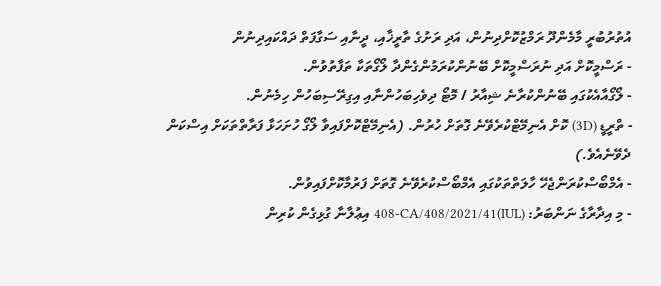އުތުރުބުރީ މާމެންދޫ ރަމްޒުކޮށްދިނުން، އަދި ރަށުގެ ތާރީޚާއި، ދީނާއި ސަގާފަތް ދައްކައިދިނުން
- ރަސްމީކޮށް އަދި ނުރަސްމީކޮށް ބޭނުންކުރަމުންގެންދާ ލޯގޯތަކާ ތަފާތުވުން.
- ލޯގޯއާއެކުގައި ބޭނުންކުރާނެ ޝިއާރު / މޮޓޯ ދިވެހިބަހުންނާއި އިގިރޭސިބަހުން ހިމެނުން.
- ތްރީޑީ (3D) ކޮށް އެނިމޭޓްކުރެވޭނެ ގޮތަށް ހުރުން. (އެނިމޭޓްކޮށްފައިވާ ލޯގޯ ހުށަހަޅާ ފަރާތްތަކަށް އިސްކަން ދެވޭނެއެވެ.)
- އެމްބޯސްކުރަންޖެހޭ ހާލަތްތަކުގައި އެމްބޯސްކުރެވޭނެ ގޮތަށް ފަރުމާކޮށްފައިވުން.
- މި އިދާރާގެ ނަންބަރު: (IUL)408-CA/408/2021/41 އިޢުލާނާ ގުޅިގެން ކުރިން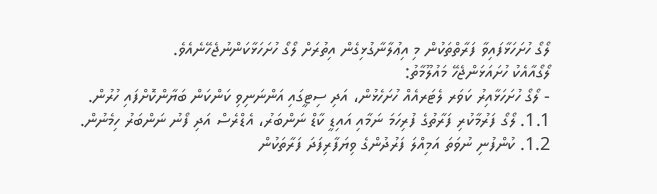ލޯގޯ ހުށަހަޅާފައިވާ ފަރާތްތަކުން މި އިޢުލާނާގުޅިގެން އިތުރަށް ލޯގޯ ހުށަހަޅާކަންނުޖެހޭނެއެވެ.
ލޯގޯއާއެކު ހުށައަޅަންޖެހޭ މައުލޫމާތު:
- ލޯގޯ ހުށަހަޅާއިރު ކަވަރ ލެޓަރއެއް ހުށަހެޅުން، އަދި ސިޓީގައި އަންނަނިވި ކަންކަން ބަޔާންކޮށްފައި ހުރުން.
1.1. ލޯގޯ ފަރުމާކުރި ފަރާތުގެ ފުރިހަމަ ނަމާއި އައިޑީ ކާޑް ނަންބަރު، އެޑްރެސް އަދި ފޯނު ނަންބަރު ހިމެނުން.
1.2. ކުންފުނި ނުވަތަ އަމިއްލަ ފަރުދުންގެ ވިޔަފާރިފަދަ ފަރާތަކުން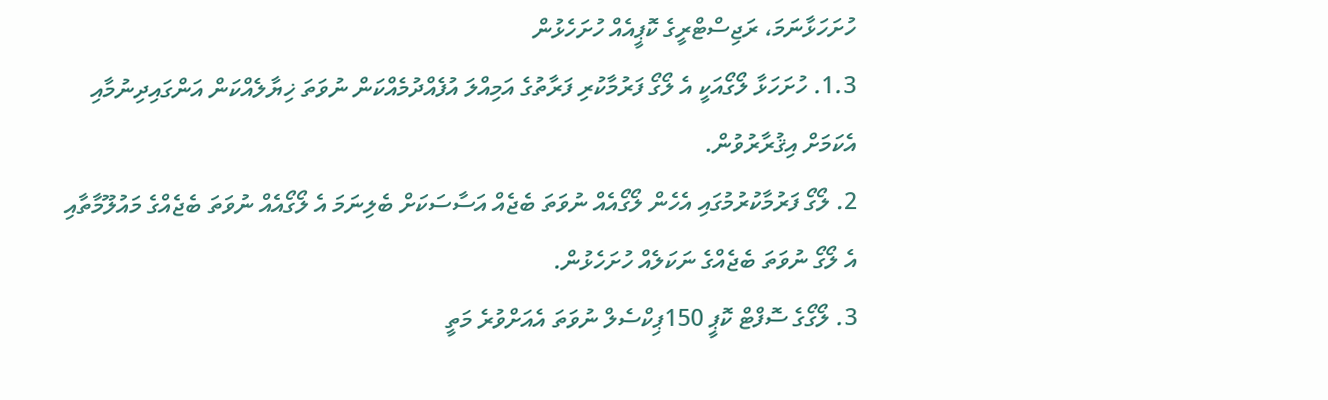ހުށަހަޅާނަމަ، ރަޖިސްޓްރީގެ ކޮޕީއެއް ހުށަހެޅުން
1.3. ހުށަހަޅާ ލޯގޯއަކީ އެ ލޯގޯ ފަރުމާކުރި ފަރާތުގެ އަމިއްލަ އުފެއްދުމެއްކަން ނުވަތަ ޚިޔާލެއްކަން އަންގައިދިނުމާއި އެކަމަށް އިޤުރާރުވުން.
2. ލޯގޯ ފަރުމާކުރުމުގައި އެހެން ލޯގޯއެއް ނުވަތަ ބެޖެއް އަސާސަކަށް ބެލިނަމަ އެ ލޯގޯއެއް ނުވަތަ ބެޖެއްގެ މައުލޫމާތާއި އެ ލޯގޯ ނުވަތަ ބެޖެއްގެ ނަކަލެއް ހުށަހެޅުން.
3. ލޯގޯގެ ސޮފްޓް ކޮޕީ 150ޕިކްސެލް ނުވަތަ އެއަށްވުރެ މަތީ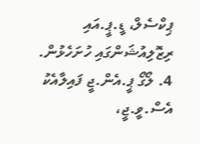ޕިކްސެލް، ޑީ.ޕީ.އައި ރިޒޮލިއުޝަންގައި ހުށަހެޅުން.
4. ލޯގޯ ޕީ.އެން.ޖީ ފައިލާއެކު އެސް.ވީ.ޖީ،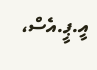އީ.ޕީ.އެސް،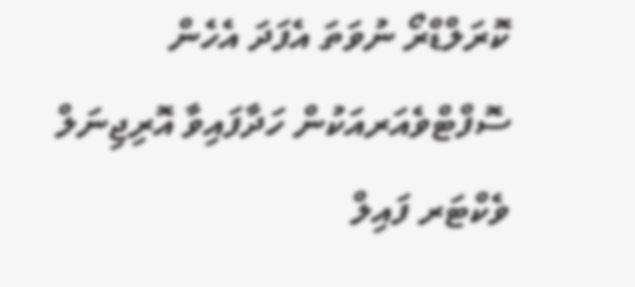ކޮރަލްޑްރޯ ނުވަތަ އެފަދަ އެހެން ސޮފްޓްވެއަރއަކުން ހަދާފައިވާ އޮރިޖިނަލް ވެކްޓަރ ފައިލް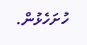ހުށަހެޅުން.